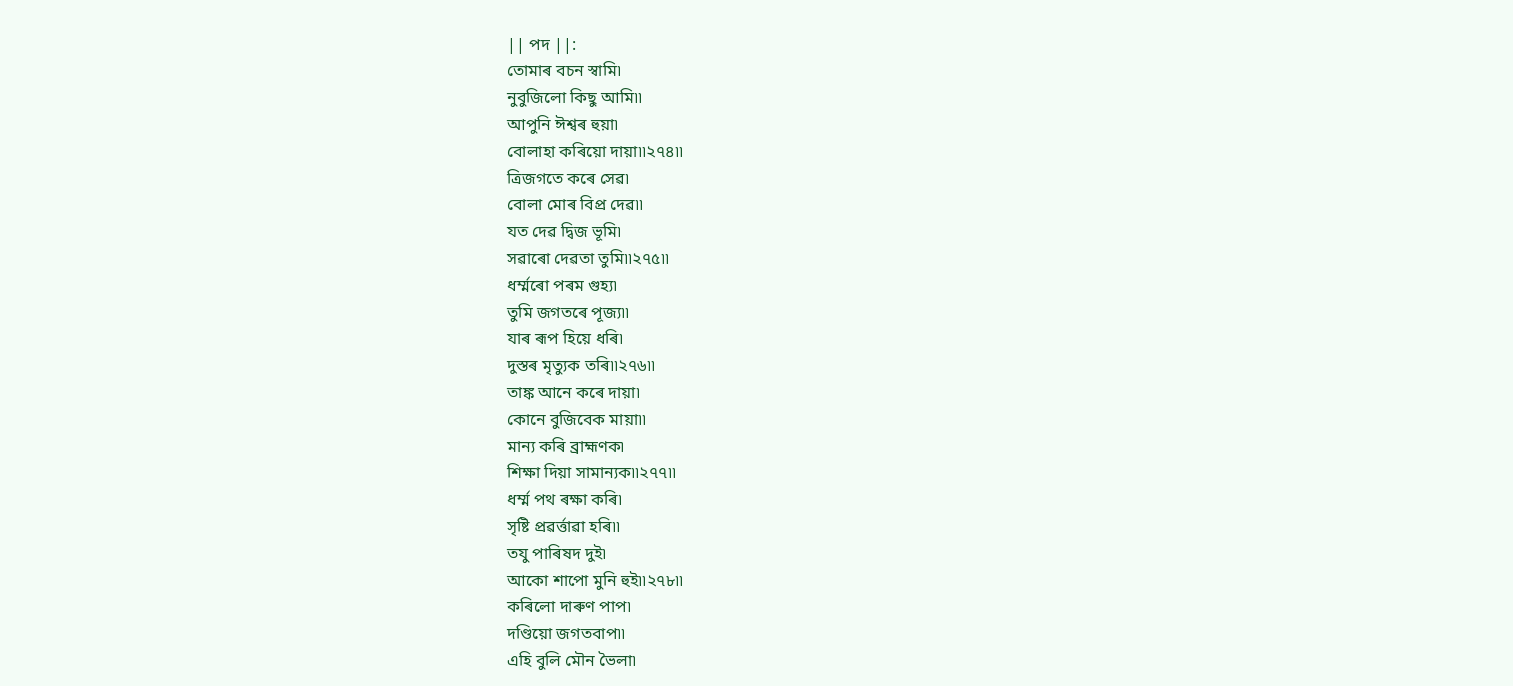|| পদ ||:
তোমাৰ বচন স্বামি৷
নুবুজিলো কিছু আমি৷৷
আপুনি ঈশ্বৰ হুয়া৷
বোলাহা কৰিয়ো দায়া৷৷২৭৪৷৷
ত্ৰিজগতে কৰে সেৱ৷
বোলা মোৰ বিপ্ৰ দেৱ৷৷
যত দেৱ দ্বিজ ভূমি৷
সৱাৰো দেৱতা তুমি৷৷২৭৫৷৷
ধৰ্ম্মৰো পৰম গুহ্য৷
তুমি জগতৰে পূজ্য৷৷
যাৰ ৰূপ হিয়ে ধৰি৷
দুস্তৰ মৃত্যুক তৰি৷৷২৭৬৷৷
তাঙ্ক আনে কৰে দায়া৷
কোনে বুজিবেক মায়া৷৷
মান্য কৰি ব্ৰাহ্মণক৷
শিক্ষা দিয়া সামান্যক৷৷২৭৭৷৷
ধৰ্ম্ম পথ ৰক্ষা কৰি৷
সৃষ্টি প্ৰৱৰ্ত্তাৱা হৰি৷৷
তযু পাৰিষদ দুই৷
আকো শাপো মুনি হুই৷৷২৭৮৷৷
কৰিলো দাৰুণ পাপ৷
দণ্ডিয়ো জগতবাপ৷৷
এহি বুলি মৌন ভৈলা৷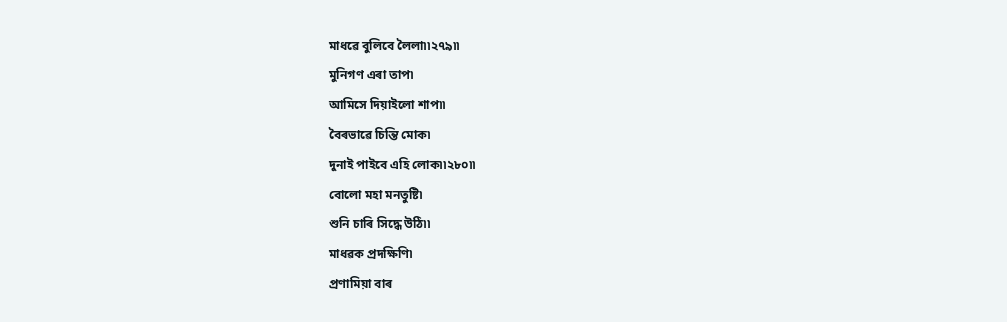মাধৱে বুলিবে লৈলা৷৷২৭৯৷৷
মুনিগণ এৰা তাপ৷
আমিসে দিয়াইলো শাপ৷৷
বৈৰভাৱে চিন্তি মোক৷
দুনাই পাইবে এহি লোক৷৷২৮০৷৷
বোলো মহা মনতুষ্টি৷
শুনি চাৰি সিদ্ধে উঠি৷৷
মাধৱক প্ৰদক্ষিণি৷
প্ৰণামিয়া বাৰ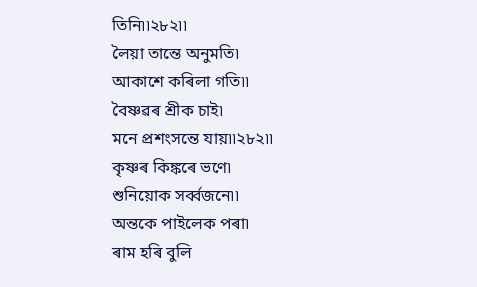তিনি৷৷২৮২৷৷
লৈয়া তান্তে অনুমতি৷
আকাশে কৰিলা গতি৷৷
বৈষ্ণৱৰ শ্ৰীক চাই৷
মনে প্ৰশংসন্তে যায়৷৷২৮২৷৷
কৃষ্ণৰ কিঙ্কৰে ভণে৷
শুনিয়োক সৰ্ব্বজনে৷৷
অন্তকে পাইলেক পৰা৷
ৰাম হৰি বুলি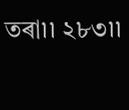তৰা৷৷ ২৮৩৷৷